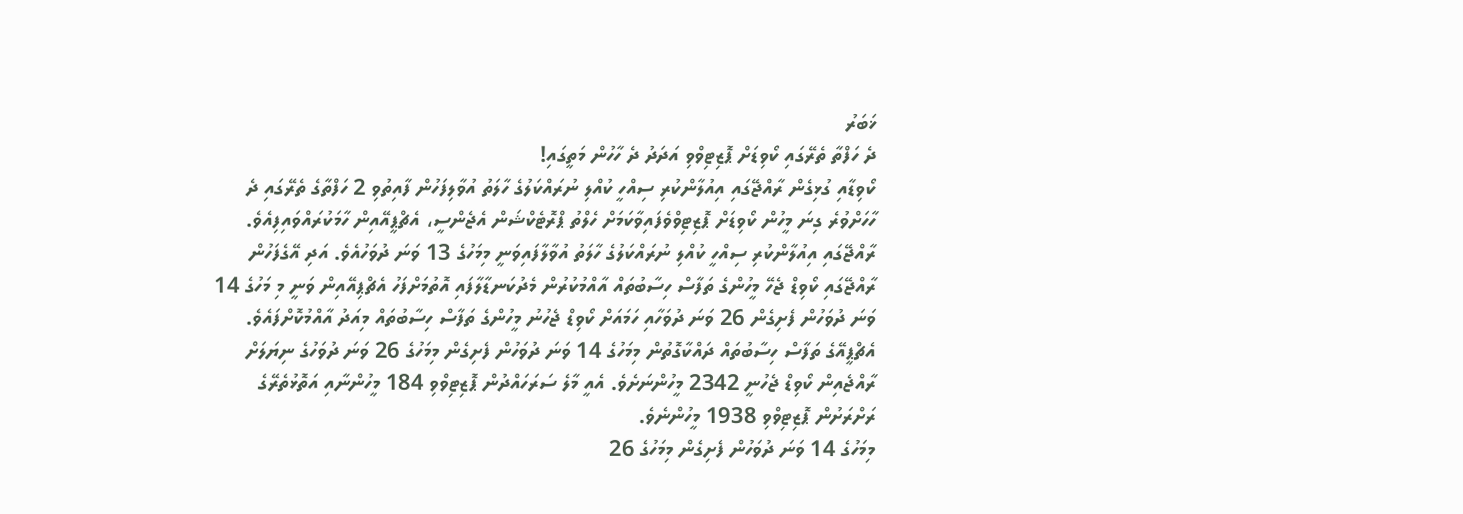ޚަބަރު
ދެ ހަފްތާ ތެރޭގައި ކޯވިޑަށް ޕޮޒިޓިވްވި އަދަދު ދެ ހާހުން މަތީގައި!
ކޯވިޑާއި ގުޅިގެން ރާއްޖޭގައި އިއުލާންކުރި ސިއްހީ ކުއްލި ނުރައްކަލުގެ ހާލަތު އުވާލިފަހުން ފާއިތުވި 2 ހަފްތާގެ ތެރޭގައި ދެ ހާހަށްވުރެ ގިނަ މީހުން ކޯވިޑަށް ޕޮޒިޓިވްވެފައިވާކަމަށް ހެލްތު ޕްރޮޓެކްޝަން އެޖެންސީ، އެޗްޕީއޭއިން ހާމަކުރައްވައިފިއެވެ.
ރާއްޖޭގައި އިއުލާންކުރި ސިއްހީ ކުއްލި ނުރައްކަލުގެ ހާލަތު އުވާލާފައިވަނީ މިމަހުގެ 13 ވަނަ ދުވަހުއެވެ. އަދި އޭގެފަހުން ރާއްޖޭގައި ކޯވިޑް ޖެހޭ މީހުންގެ ތަފާސް ހިސާބުތައް އާއްމުކުރުން މެދުކަނޑާލާފައި އޮތުމަށްފަހު އެޗްޕިއޭއިން ވަނީ މި މަހުގެ 14 ވަނަ ދުވަހުން ފެށިގެން 26 ވަނަ ދުވަހާއި ހަމައަށް ކޯވިޑް ޖެހުނު މީހުންގެ ތަފާސް ހިސާބުތައް މިއަދު އާއްމުކޮށްފައެވެ.
އެޗްޕީއޭގެ ތަފާސް ހިސާބުތައް ދައްކާގޮތުން މިމަހުގެ 14 ވަނަ ދުވަހުން ފެށިގެން މިމަހުގެ 26 ވަނަ ދުވަހުގެ ނިޔަލަށް ރާއްޖެއިން ކޯވިޑް ޖެހުނީ 2342 މީހުންނަށެވެ. އެއީ މާލެ ސަރަހައްދުން ޕޮޒިޓިވްވި 184 މީހުންނާއި އަތޮޅުތެރޭގެ ރަށްރަށުން ޕޮޒިޓިވްވި 1938 މީހުންނެވެ.
މިމަހުގެ 14 ވަނަ ދުވަހުން ފެށިގެން މިމަހުގެ 26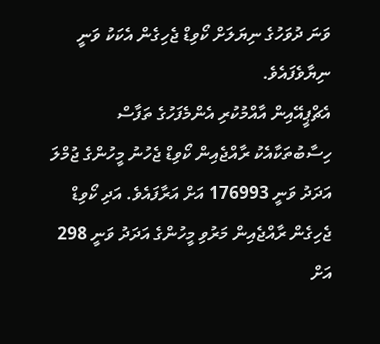ވަނަ ދުވަހުގެ ނިޔަލަށް ކޯވިޑް ޖެހިގެން އެކަކު ވަނީ ނިޔާވެފައެވެ.
އެޗްޕީއޭއިން އާއްމުކުރި އެންމެފަހުގެ ތަފާސް ހިސާބުތަކާއެކު ރާއްޖެއިން ކޯވިޑް ޖެހުނު މީހުންގެ ޖުމްލަ އަދަދު ވަނީ 176993 އަށް އަރާފައެވެ. އަދި ކޯވިޑް ޖެހިގެން ރާއްޖެއިން މަރުވި މީހުންގެ އަދަދު ވަނީ 298 އަށް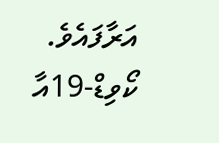އަރާފައެވެ.
ކޯވިޑް-19އާ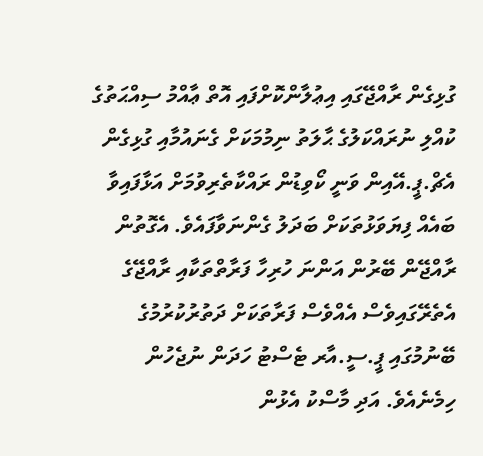ގުޅިގެން ރާއްޖޭގައި އިޢުލާންކޮށްފައި އޮތް ޢާއްމު ސިއްޙަތުގެ ކުއްލި ނުރައްކަލުގެ ޙާލަތު ނިމުމަކަށް ގެނައުމާއި ގުޅިގެން އެޗް.ޕީ.އޭއިން ވަނީ ކޯވިޑުން ރައްކާތެރިވުމަށް އަޅާފައިވާ ބައެއް ފިޔަވަޅުތަކަށް ބަދަލު ގެންނަވާފައެވެ. އެގޮތުން ރާއްޖޭން ބޭރުން އަންނަ ހުރިހާ ފަރާތްތަކާއި ރާއްޖޭގެ އެތެރޭގައިވެސް އެއްވެސް ފަރާތަކަށް ދަތުރުކުރުމުގެ ބޭނުމުގައި ޕީ.ސީ.އާރ ޓެސްޓު ހަދަން ނުޖެހުން ހިމެނެއެވެ. އަދި މާސްކު އެޅުން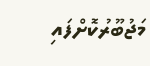މަޖުބޫރުކޮށްފައި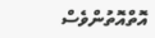އޮތްއޮތުންވެސް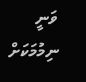ވަނީ ނިމުމަކަށް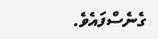ގެނެސްފައެވެ.